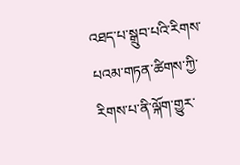འཐད་པ་སྒྲུབ་པའི་རིགས་པའམ་གཏན་ཚིགས་ཀྱི་རིགས་པ་ནི་ལྐོག་གྱུར་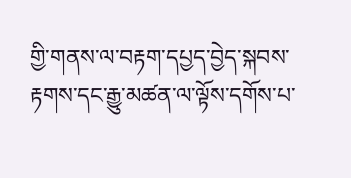གྱི་གནས་ལ་བརྟག་དཔྱད་བྱེད་སྐབས་རྟགས་དང་རྒྱུ་མཚན་ལ་ལྟོས་དགོས་པ་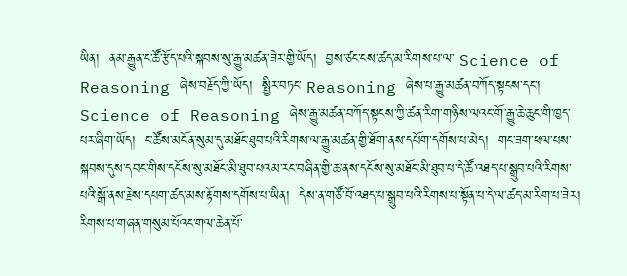ཡིན།  ནམ་རྒྱུན་ང་ཚོ་རྩོད་པའི་སྐབས་སུ་རྒྱུ་མཚན་ཟེར་གྱི་ཡོད།  བྱས་ཙང་ངས་ཚད་མ་རིགས་པ་ལ་ Science of Reasoning ཞེས་བརྗོད་ཀྱི་ཡོད།  སྤྱིར་བཏང་ Reasoning ཞེས་པ་རྒྱུ་མཚན་བཀོད་སྟངས་དང་།  Science of Reasoning ཞེས་རྒྱུ་མཚན་བཀོད་སྟངས་ཀྱི་ཚན་རིག་གཉིས་ལའང་གོ་རྒྱུ་ཆེ་ཆུང་གི་ཁྱད་པར་ཞིག་ཡོད།  ང་ཚོས་མངོན་སུམ་དུ་མཐོང་ཐུབ་པའི་རིགས་ལ་རྒྱུ་མཚན་གྱི་ཐོག་ནས་དཔོག་དགོས་པ་མེད།  གང་ཟག་ཕལ་པས་སྐབས་དུས་དབང་གིས་དངོས་སུ་མཐོང་མི་ཐུབ་པའམ་རང་བཞིན་གྱི་ཆ་ནས་དངོས་སུ་མཐོང་མི་ཐུབ་པ་དེ་ཚོ་འཐད་པ་སྒྲུབ་པའི་རིགས་པའི་སྒོ་ནས་རྗེས་དཔག་ཚད་མས་རྟོགས་དགོས་པ་ཡིན།  དེས་ན་གཙོ་བོ་འཐད་པ་སྒྲུབ་པའི་རིགས་པ་སྟོན་པ་དེ་ལ་ཚད་མ་རིག་པ་ཟེར།  རིགས་པ་གཞན་གསུམ་པོའང་གལ་ཆེན་པོ་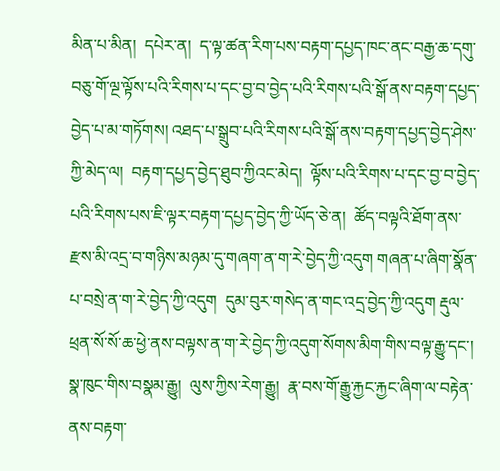མིན་པ་མིན།  དཔེར་ན།  ད་ལྟ་ཚན་རིག་པས་བརྟག་དཔྱད་ཁང་ནང་བརྒྱ་ཆ་དགུ་བཅུ་གོ་ལྔ་ལྟོས་པའི་རིགས་པ་དང་བྱ་བ་བྱེད་པའི་རིགས་པའི་སྒོ་ནས་བརྟག་དཔྱད་བྱེད་པ་མ་གཏོགས། འཐད་པ་སྒྲུབ་པའི་རིགས་པའི་སྒོ་ནས་བརྟག་དཔྱད་བྱེད་ཤེས་ཀྱི་མེད་ལ།  བརྟག་དཔྱད་བྱེད་ཐུབ་ཀྱིའང་མེད།  ལྟོས་པའི་རིགས་པ་དང་བྱ་བ་བྱེད་པའི་རིགས་པས་ཇི་ལྟར་བརྟག་དཔྱད་བྱེད་ཀྱི་ཡོད་ཅེ་ན།  ཚོད་བལྟའི་ཐོག་ནས་རྫས་མི་འདྲ་བ་གཉིས་མཉམ་དུ་གཞག་ན་ག་རེ་བྱེད་ཀྱི་འདུག གཞན་པ་ཞིག་སྣོན་པ་བསྲེ་ན་ག་རེ་བྱེད་ཀྱི་འདུག  དུམ་བུར་གསེད་ན་གང་འདྲ་བྱེད་ཀྱི་འདུག རྡུལ་ཕྲན་སོ་སོ་ཆ་ཕྱེ་ནས་བལྟས་ན་ག་རེ་བྱེད་ཀྱི་འདུག་སོགས་མིག་གིས་བལྟ་རྒྱུ་དང་།  སྣ་ཁུང་གིས་བསྣམ་རྒྱུ།  ལུས་ཀྱིས་རེག་རྒྱུ།  རྣ་བས་གོ་རྒྱུ་རྐྱང་རྐྱང་ཞིག་ལ་བརྟེན་ནས་བརྟག་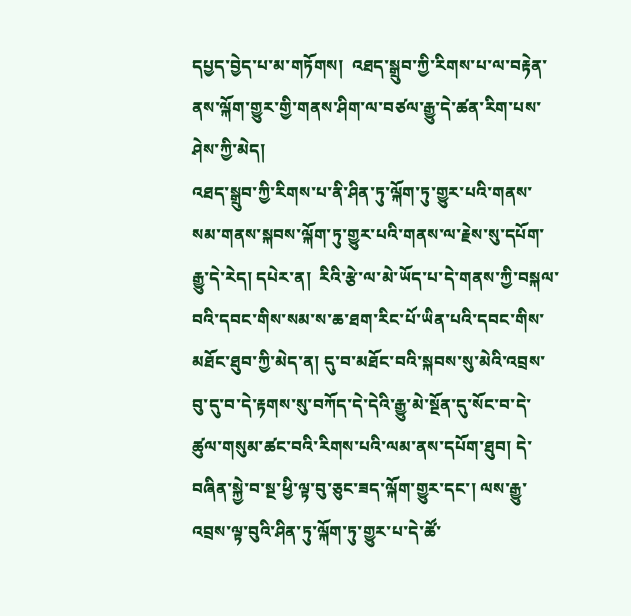དཔྱད་བྱེད་པ་མ་གཏོགས།  འཐད་སྒྲུབ་ཀྱི་རིགས་པ་ལ་བརྟེན་ནས་ལྐོག་གྱུར་གྱི་གནས་ཤིག་ལ་བཙལ་རྒྱུ་དེ་ཚན་རིག་པས་ཤེས་ཀྱི་མེད།
འཐད་སྒྲུབ་ཀྱི་རིགས་པ་ནི་ཤིན་ཏུ་ལྐོག་ཏུ་གྱུར་པའི་གནས་སམ་གནས་སྐབས་ལྐོག་ཏུ་གྱུར་པའི་གནས་ལ་རྗེས་སུ་དཔོག་རྒྱུ་དེ་རེད། དཔེར་ན།  རིའི་རྩེ་ལ་མེ་ཡོད་པ་དེ་གནས་ཀྱི་བསྐལ་བའི་དབང་གིས་སམ་ས་ཆ་ཐག་རིང་པོ་ཡིན་པའི་དབང་གིས་མཐོང་ཐུབ་ཀྱི་མེད་ན། དུ་བ་མཐོང་བའི་སྐབས་སུ་མེའི་འབྲས་བུ་དུ་བ་དེ་རྟགས་སུ་བཀོད་དེ་དེའི་རྒྱུ་མེ་སྔོན་དུ་སོང་བ་དེ་ཚུལ་གསུམ་ཚང་བའི་རིགས་པའི་ལམ་ནས་དཔོག་ཐུབ། དེ་བཞིན་སྐྱེ་བ་སྔ་ཕྱི་ལྟ་བུ་ཅུང་ཟད་ལྐོག་གྱུར་དང་། ལས་རྒྱུ་འབྲས་ལྟ་བུའི་ཤིན་ཏུ་ལྐོག་ཏུ་གྱུར་པ་དེ་ཚོ་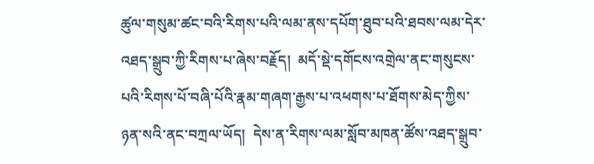ཚུལ་གསུམ་ཚང་བའི་རིགས་པའི་ལམ་ནས་དཔོག་ཐུབ་པའི་ཐབས་ལམ་དེར་འཐད་སྒྲུབ་ཀྱི་རིགས་པ་ཞེས་བརྗོད།  མདོ་སྡེ་དགོངས་འགྲེལ་ནང་གསུངས་པའི་རིགས་པོ་བཞི་པོའི་རྣམ་གཞག་རྒྱས་པ་འཕགས་པ་ཐོགས་མེད་ཀྱིས་ཉན་སའི་ནང་བཀྲལ་ཡོད།  དེས་ན་རིགས་ལམ་སློབ་མཁན་ཚོས་འཐད་སྒྲུབ་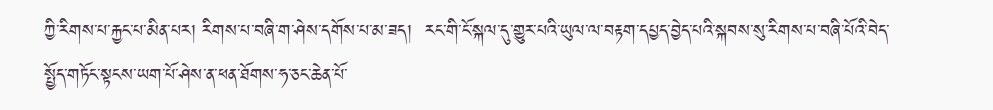ཀྱི་རིགས་པ་རྐྱང་པ་མིན་པར། རིགས་པ་བཞི་ག་ཤེས་དགོས་པ་མ་ཟད།  རང་གི་ངོ་སྐལ་དུ་གྱུར་པའི་ཡུལ་ལ་བརྟག་དཔྱད་བྱེད་པའི་སྐབས་སུ་རིགས་པ་བཞི་པོའི་བེད་སྤྱོད་གཏོང་སྟངས་ཡག་པོ་ཤེས་ན་ཕན་ཐོགས་ཧ་ཅང་ཆེན་པོ་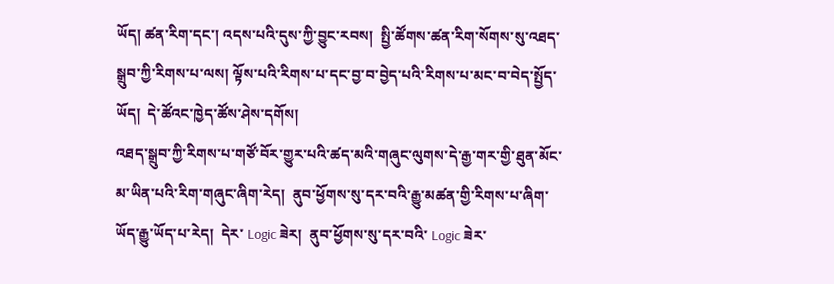ཡོད། ཚན་རིག་དང་། འདས་པའི་དུས་ཀྱི་བྱུང་རབས།  སྤྱི་ཚོགས་ཚན་རིག་སོགས་སུ་འཐད་སྒྲུབ་ཀྱི་རིགས་པ་ལས། ལྟོས་པའི་རིགས་པ་དང་བྱ་བ་བྱེད་པའི་རིགས་པ་མང་བ་བེད་སྤྱོད་ཡོད།  དེ་ཚོའང་ཁྱེད་ཚོས་ཤེས་དགོས།
འཐད་སྒྲུབ་ཀྱི་རིགས་པ་གཙོ་བོར་གྱུར་པའི་ཚད་མའི་གཞུང་ལུགས་དེ་རྒྱ་གར་གྱི་ཐུན་མོང་མ་ཡིན་པའི་རིག་གཞུང་ཞིག་རེད།  ནུབ་ཕྱོགས་སུ་དར་བའི་རྒྱུ་མཚན་གྱི་རིགས་པ་ཞིག་ཡོད་རྒྱུ་ཡོད་པ་རེད།  དེར་ Logic ཟེར།  ནུབ་ཕྱོགས་སུ་དར་བའི་ Logic ཟེར་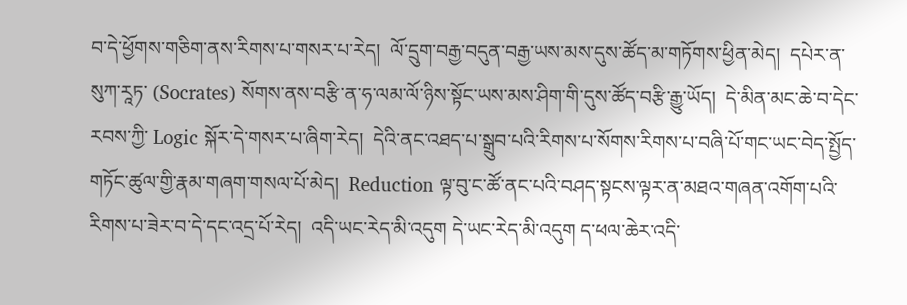བ་དེ་ཕྱོགས་གཅིག་ནས་རིགས་པ་གསར་པ་རེད།  ལོ་དྲུག་བརྒྱ་བདུན་བརྒྱ་ཡས་མས་དུས་ཚོད་མ་གཏོགས་ཕྱིན་མེད།  དཔེར་ན་སུཀ་རཱཏ་ (Socrates) སོགས་ནས་བརྩི་ན་ཧ་ལམ་ལོ་ཉིས་སྟོང་ཡས་མས་ཤིག་གི་དུས་ཚོད་བརྩི་རྒྱུ་ཡོད།  དེ་མིན་མང་ཆེ་བ་དེང་རབས་ཀྱི་ Logic སྐོར་དེ་གསར་པ་ཞིག་རེད།  དེའི་ནང་འཐད་པ་སྒྲུབ་པའི་རིགས་པ་སོགས་རིགས་པ་བཞི་པོ་གང་ཡང་བེད་སྤྱོད་གཏོང་ཚུལ་གྱི་རྣམ་གཞག་གསལ་པོ་མེད།  Reduction ལྟ་བུ་ང་ཚོ་ནང་པའི་བཤད་སྟངས་ལྟར་ན་མཐའ་གཞན་འགོག་པའི་རིགས་པ་ཟེར་བ་དེ་དང་འདྲ་པོ་རེད།  འདི་ཡང་རེད་མི་འདུག དེ་ཡང་རེད་མི་འདུག ད་ཕལ་ཆེར་འདི་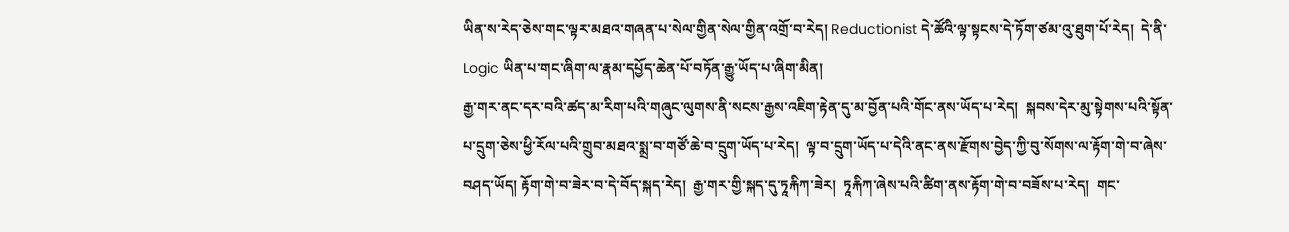ཡིན་ས་རེད་ཅེས་གང་ལྟར་མཐའ་གཞན་པ་སེལ་གྱིན་སེལ་གྱིན་འགྲོ་བ་རེད། Reductionist དེ་ཚོའི་ལྟ་སྟངས་དེ་ཏོག་ཙམ་འུ་ཐུག་པོ་རེད།  དེ་ནི་ Logic ཡིན་པ་གང་ཞིག་ལ་རྣམ་དཔྱོད་ཆེན་པོ་བཏོན་རྒྱུ་ཡོད་པ་ཞིག་མིན།
རྒྱ་གར་ནང་དར་བའི་ཚད་མ་རིག་པའི་གཞུང་ལུགས་ནི་སངས་རྒྱས་འཇིག་རྟེན་དུ་མ་བྱོན་པའི་གོང་ནས་ཡོད་པ་རེད།  སྐབས་དེར་མུ་སྟེགས་པའི་སྟོན་པ་དྲུག་ཅེས་ཕྱི་རོལ་པའི་གྲུབ་མཐའ་སྨྲ་བ་གཙོ་ཆེ་བ་དྲུག་ཡོད་པ་རེད།  ལྟ་བ་དྲུག་ཡོད་པ་དེའི་ནང་ནས་རྫོགས་བྱེད་ཀྱི་བུ་སོགས་ལ་རྟོག་གེ་བ་ཞེས་བཤད་ཡོད། རྟོག་གེ་བ་ཟེར་བ་དེ་བོད་སྐད་རེད།  རྒྱ་གར་གྱི་སྐད་དུ་ཏཱརྐིཀ་ཟེར།  ཏཱརྐིཀ་ཞེས་པའི་ཚིག་ནས་རྟོག་གེ་བ་བཟོས་པ་རེད།  གང་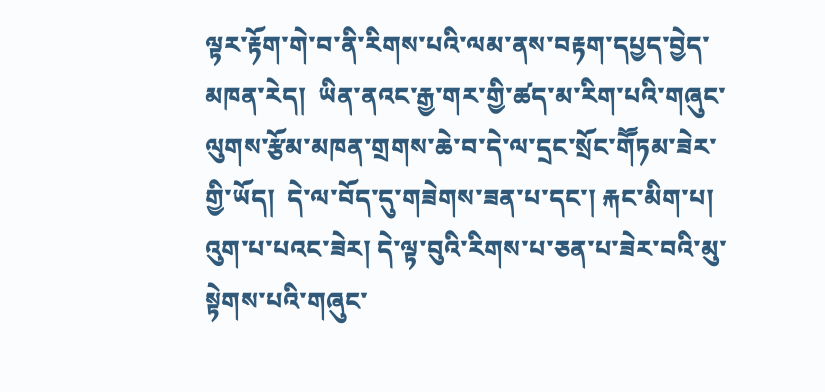ལྟར་རྟོག་གེ་བ་ནི་རིགས་པའི་ལམ་ནས་བརྟག་དཔྱད་བྱེད་མཁན་རེད།  ཡིན་ནའང་རྒྱ་གར་གྱི་ཚད་མ་རིག་པའི་གཞུང་ལུགས་རྩོམ་མཁན་གྲགས་ཆེ་བ་དེ་ལ་དྲང་སྲོང་གཽཏམ་ཟེར་གྱི་ཡོད།  དེ་ལ་བོད་དུ་གཟེགས་ཟན་པ་དང་། རྐང་མིག་པ།  འུག་པ་པའང་ཟེར། དེ་ལྟ་བུའི་རིགས་པ་ཅན་པ་ཟེར་བའི་མུ་སྟེགས་པའི་གཞུང་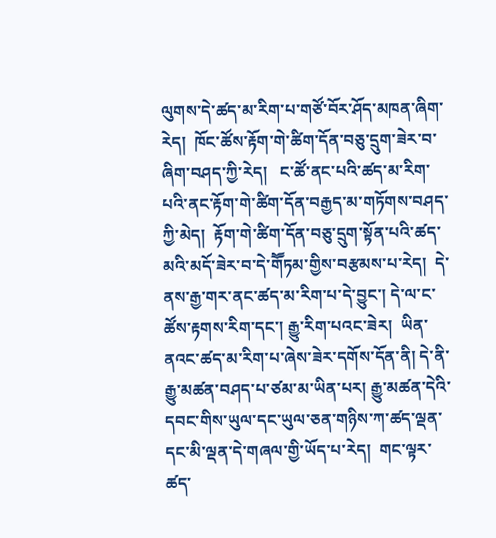ལུགས་དེ་ཚད་མ་རིག་པ་གཙོ་བོར་ཤོད་མཁན་ཞིག་རེད།  ཁོང་ཚོས་རྟོག་གེ་ཚིག་དོན་བཅུ་དྲུག་ཟེར་བ་ཞིག་བཤད་ཀྱི་རེད།   ང་ཚོ་ནང་པའི་ཚད་མ་རིག་པའི་ནང་རྟོག་གེ་ཚིག་དོན་བརྒྱད་མ་གཏོགས་བཤད་ཀྱི་མེད།  རྟོག་གེ་ཚིག་དོན་བཅུ་དྲུག་སྟོན་པའི་ཚད་མའི་མདོ་ཟེར་བ་དེ་གཽཏམ་གྱིས་བརྩམས་པ་རེད།  དེ་ནས་རྒྱ་གར་ནང་ཚད་མ་རིག་པ་དེ་བྱུང་། དེ་ལ་ང་ཚོས་རྟགས་རིག་དང་། རྒྱུ་རིག་པའང་ཟེར།  ཡིན་ནའང་ཚད་མ་རིག་པ་ཞེས་ཟེར་དགོས་དོན་ནི། དེ་ནི་རྒྱུ་མཚན་བཤད་པ་ཙམ་མ་ཡིན་པར། རྒྱུ་མཚན་དེའི་དབང་གིས་ཡུལ་དང་ཡུལ་ཅན་གཉིས་ཀ་ཚད་ལྡན་དང་མི་ལྡན་དེ་གཞལ་གྱི་ཡོད་པ་རེད།  གང་ལྟར་ཚད་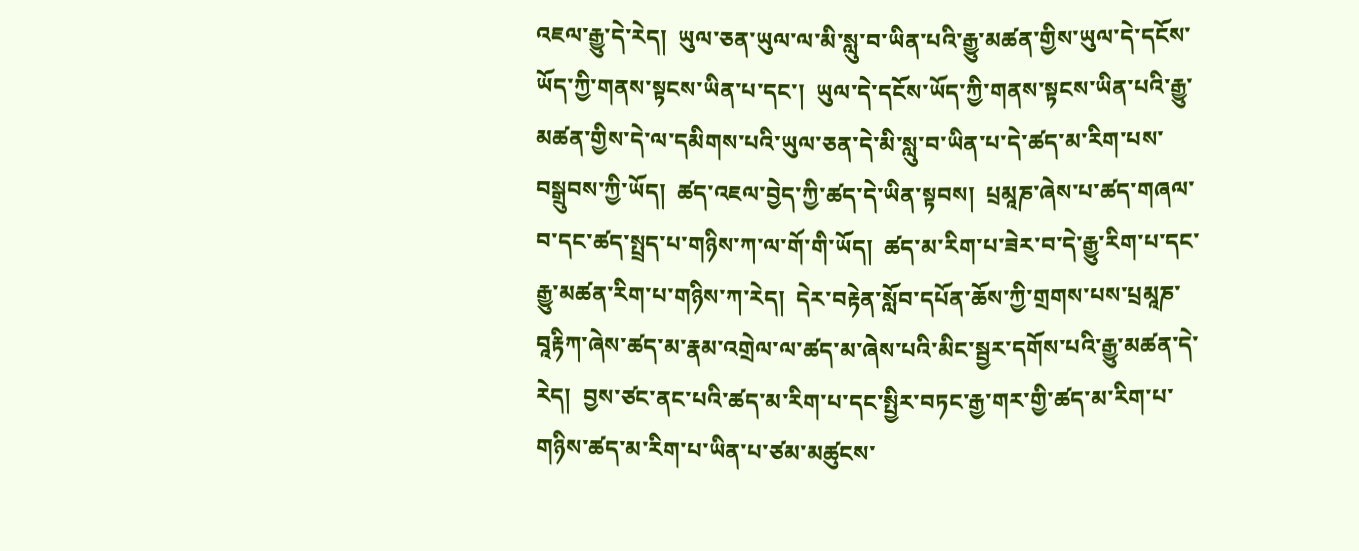འཇལ་རྒྱུ་དེ་རེད།  ཡུལ་ཅན་ཡུལ་ལ་མི་སླུ་བ་ཡིན་པའི་རྒྱུ་མཚན་གྱིས་ཡུལ་དེ་དངོས་ཡོད་ཀྱི་གནས་སྟངས་ཡིན་པ་དང་།  ཡུལ་དེ་དངོས་ཡོད་ཀྱི་གནས་སྟངས་ཡིན་པའི་རྒྱུ་མཚན་གྱིས་དེ་ལ་དམིགས་པའི་ཡུལ་ཅན་དེ་མི་སླུ་བ་ཡིན་པ་དེ་ཚད་མ་རིག་པས་བསྒྲུབས་ཀྱི་ཡོད།  ཚད་འཇལ་བྱེད་ཀྱི་ཚད་དེ་ཡིན་སྟབས།  པྲམཱཎ་ཞེས་པ་ཚད་གཞལ་བ་དང་ཚད་སྤྲད་པ་གཉིས་ཀ་ལ་གོ་གི་ཡོད།  ཚད་མ་རིག་པ་ཟེར་བ་དེ་རྒྱུ་རིག་པ་དང་རྒྱུ་མཚན་རིག་པ་གཉིས་ཀ་རེད།  དེར་བརྟེན་སློབ་དཔོན་ཆོས་ཀྱི་གྲགས་པས་པྲམཱཎ་བཱརྟིཀ་ཞེས་ཚད་མ་རྣམ་འགྲེལ་ལ་ཚད་མ་ཞེས་པའི་མིང་སྦྱར་དགོས་པའི་རྒྱུ་མཚན་དེ་རེད།  བྱས་ཙང་ནང་པའི་ཚད་མ་རིག་པ་དང་སྤྱིར་བཏང་རྒྱ་གར་གྱི་ཚད་མ་རིག་པ་གཉིས་ཚད་མ་རིག་པ་ཡིན་པ་ཙམ་མཚུངས་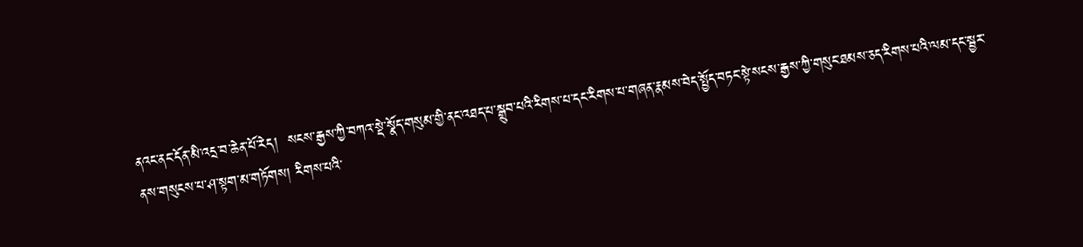ནའང་ནང་དོན་མི་འདྲ་བ་ཆེན་པོ་རེད།  སངས་རྒྱས་ཀྱི་བཀའ་སྡེ་སྣོད་གསུམ་གྱི་ནང་འཐད་པ་སྒྲུབ་པའི་རིགས་པ་དང་རིགས་པ་གཞན་རྣམས་བེད་སྤྱོད་བཏང་སྟེ་སངས་རྒྱས་ཀྱི་གསུང་ཐམས་ཅད་རིགས་པའི་ལམ་དང་སྦྱར་ནས་གསུངས་པ་ཤ་སྟག་མ་གཏོགས། རིགས་པའི་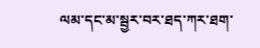ལམ་དང་མ་སྦྱར་བར་ཐད་ཀར་ཐག་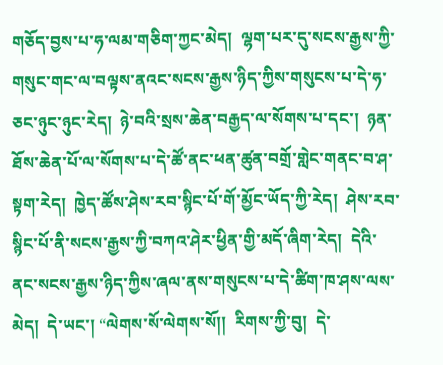གཅོད་བྱས་པ་ཧ་ལམ་གཅིག་ཀྱང་མེད།  ལྷག་པར་དུ་སངས་རྒྱས་ཀྱི་གསུང་གང་ལ་བལྟས་ནའང་སངས་རྒྱས་ཉིད་ཀྱིས་གསུངས་པ་དེ་ཧ་ཅང་ཉུང་ཉུང་རེད།  ཉེ་བའི་སྲས་ཆེན་བརྒྱད་ལ་སོགས་པ་དང་།  ཉན་ཐོས་ཆེན་པོ་ལ་སོགས་པ་དེ་ཚོ་ནང་ཕན་ཚུན་བགྲོ་གླེང་གནང་བ་ཤ་སྟག་རེད།  ཁྱེད་ཚོས་ཤེས་རབ་སྙིང་པོ་གོ་མྱོང་ཡོད་ཀྱི་རེད།  ཤེས་རབ་སྙིང་པོ་ནི་སངས་རྒྱས་ཀྱི་བཀའ་ཤེར་ཕྱིན་གྱི་མདོ་ཞིག་རེད།  དེའི་ནང་སངས་རྒྱས་ཉིད་ཀྱིས་ཞལ་ནས་གསུངས་པ་དེ་ཚིག་ཁ་ཤས་ལས་མེད།  དེ་ཡང་། “ལེགས་སོ་ལེགས་སོ།།  རིགས་ཀྱི་བུ།  དེ་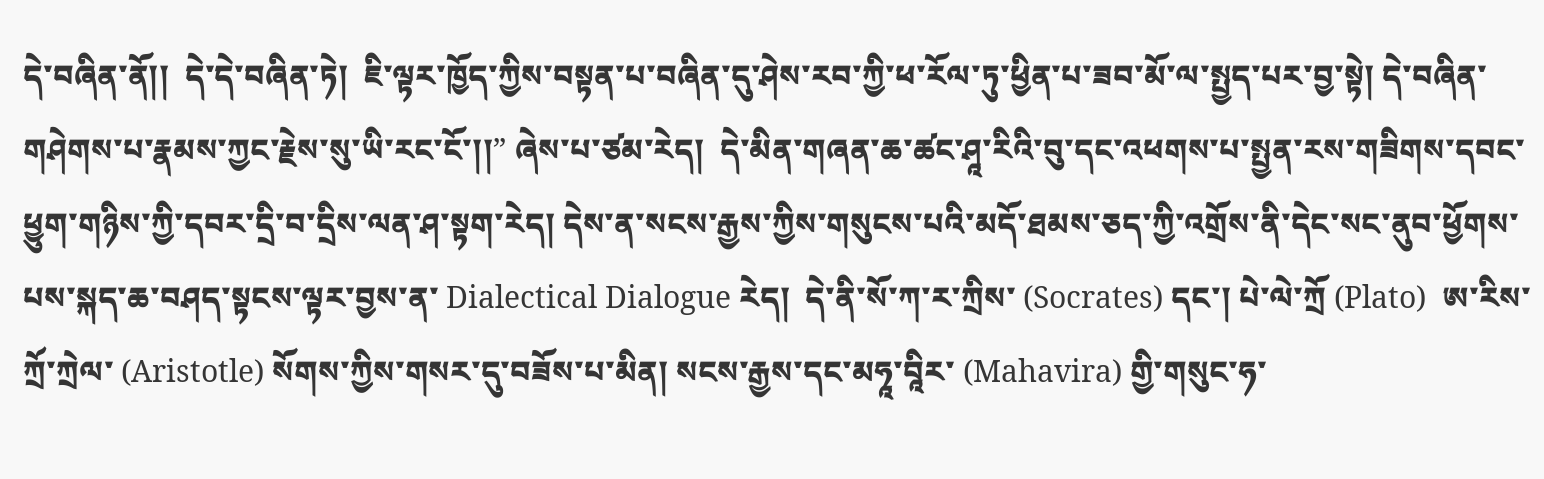དེ་བཞིན་ནོ།།  དེ་དེ་བཞིན་ཏེ།  ཇི་ལྟར་ཁྱོད་ཀྱིས་བསྟན་པ་བཞིན་དུ་ཤེས་རབ་ཀྱི་ཕ་རོལ་ཏུ་ཕྱིན་པ་ཟབ་མོ་ལ་སྤྱད་པར་བྱ་སྟེ། དེ་བཞིན་གཤེགས་པ་རྣམས་ཀྱང་རྗེས་སུ་ཡི་རང་ངོ་།།” ཞེས་པ་ཙམ་རེད།  དེ་མིན་གཞན་ཆ་ཚང་ཤཱ་རིའི་བུ་དང་འཕགས་པ་སྤྱན་རས་གཟིགས་དབང་ཕྱུག་གཉིས་ཀྱི་དབར་དྲི་བ་དྲིས་ལན་ཤ་སྟག་རེད། དེས་ན་སངས་རྒྱས་ཀྱིས་གསུངས་པའི་མདོ་ཐམས་ཅད་ཀྱི་འགྲོས་ནི་དེང་སང་ནུབ་ཕྱོགས་པས་སྐད་ཆ་བཤད་སྟངས་ལྟར་བྱས་ན་ Dialectical Dialogue རེད།  དེ་ནི་སོ་ཀ་ར་ཀྲིས་ (Socrates) དང་། པེ་ལེ་ཀྲོ (Plato)  ཨ་རིས་ཀྲོ་ཀྲེལ་ (Aristotle) སོགས་ཀྱིས་གསར་དུ་བཟོས་པ་མིན། སངས་རྒྱས་དང་མཧཱ་བཱིར་ (Mahavira) གྱི་གསུང་ཧ་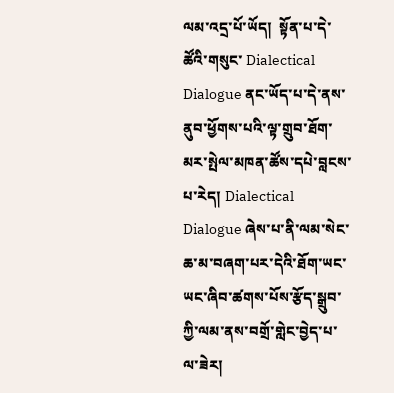ལམ་འདྲ་པོ་ཡོད།  སྟོན་པ་དེ་ཚོའི་གསུང་ Dialectical Dialogue ནང་ཡོད་པ་དེ་ནས་ནུབ་ཕྱོགས་པའི་ལྟ་གྲུབ་ཐོག་མར་སྤེལ་མཁན་ཚོས་དཔེ་བླངས་པ་རེད། Dialectical Dialogue ཞེས་པ་ནི་ལམ་སེང་ཆ་མ་བཞག་པར་དེའི་ཐོག་ཡང་ཡང་ཞིབ་ཚགས་པོས་རྩོད་སྒྲུབ་ཀྱི་ལམ་ནས་བགྲོ་གླེང་བྱེད་པ་ལ་ཟེར།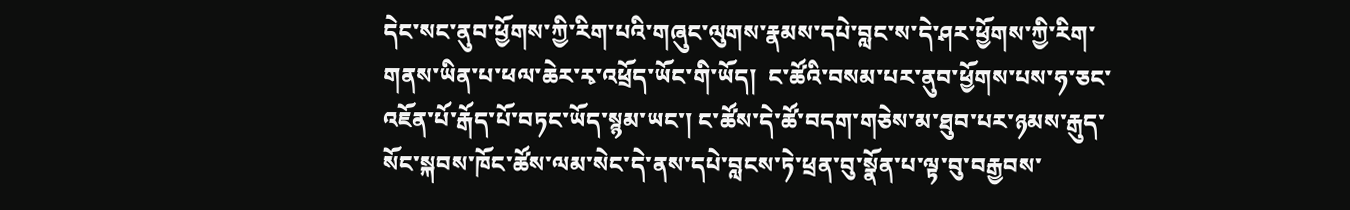དེང་སང་ནུབ་ཕྱོགས་ཀྱི་རིག་པའི་གཞུང་ལུགས་རྣམས་དཔེ་བླང་ས་དེ་ཤར་ཕྱོགས་ཀྱི་རིག་གནས་ཡིན་པ་ཕལ་ཆེར་རྭ་འཕྲོད་ཡོང་གི་ཡོད།  ང་ཚོའི་བསམ་པར་ནུབ་ཕྱོགས་པས་ཧ་ཅང་འཇོན་པོ་རྒོད་པོ་བཏང་ཡོད་སྙམ་ཡང་། ང་ཚོས་དེ་ཚོ་བདག་གཅེས་མ་ཐུབ་པར་ཉམས་རྒུད་སོང་སྐབས་ཁོང་ཚོས་ལམ་སེང་དེ་ནས་དཔེ་བླངས་ཏེ་ཕྲན་བུ་སྣོན་པ་ལྟ་བུ་བརྒྱབས་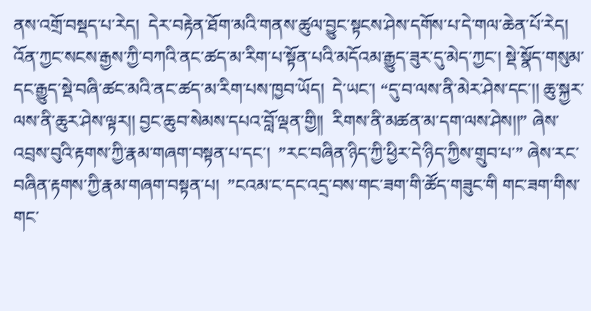ནས་འགྲོ་བསྡད་པ་རེད།  དེར་བརྟེན་ཐོག་མའི་གནས་ཚུལ་བྱུང་སྟངས་ཤེས་དགོས་པ་དེ་གལ་ཆེན་པོ་རེད།
འོན་ཀྱང་སངས་རྒྱས་ཀྱི་བཀའི་ནང་ཚད་མ་རིག་པ་སྟོན་པའི་མདོའམ་རྒྱུད་ཟུར་དུ་མེད་ཀྱང་། སྡེ་སྣོད་གསུམ་དང་རྒྱུད་སྡེ་བཞི་ཚང་མའི་ནང་ཚད་མ་རིག་པས་ཁྱབ་ཡོད།  དེ་ཡང་། “དུ་བ་ལས་ནི་མེར་ཤེས་དང་།། ཆུ་སྐྱར་ལས་ནི་ཆུར་ཤེས་ལྟར།། བྱང་ཆུབ་སེམས་དཔའ་བློ་ལྡན་གྱི།།  རིགས་ནི་མཚན་མ་དག་ལས་ཤེས།།” ཞེས་འབྲས་བུའི་རྟགས་ཀྱི་རྣམ་གཞག་བསྟན་པ་དང་།  ”རང་བཞིན་ཉིད་ཀྱི་ཕྱིར་དེ་ཉིད་ཀྱིས་གྲུབ་པ་” ཞེས་རང་བཞིན་རྟགས་ཀྱི་རྣམ་གཞག་བསྟན་པ།  ”ངའམ་ང་དང་འདྲ་བས་གང་ཟག་གི་ཚོད་གཟུང་གི གང་ཟག་གིས་གང་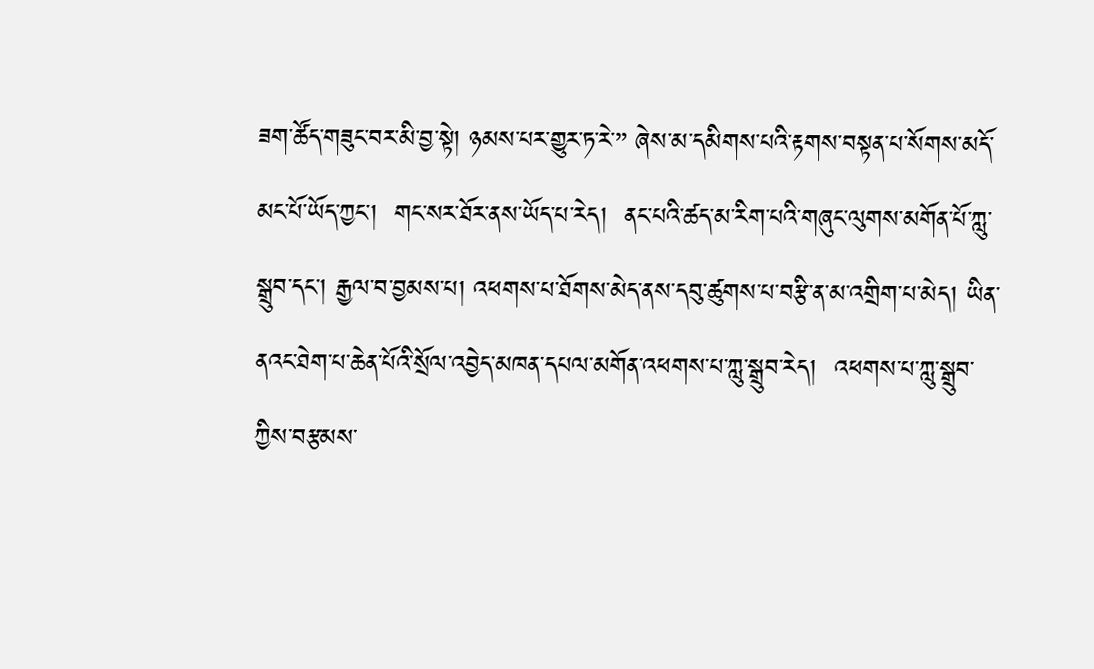ཟག་ཚོད་གཟུང་བར་མི་བྱ་སྟེ། ཉམས་པར་གྱུར་ཏ་རེ་” ཞེས་མ་དམིགས་པའི་རྟགས་བསྟན་པ་སོགས་མདོ་མང་པོ་ཡོད་ཀྱང་།  གང་སར་ཐོར་ནས་ཡོད་པ་རེད།  ནང་པའི་ཚད་མ་རིག་པའི་གཞུང་ལུགས་མགོན་པོ་ཀླུ་སྒྲུབ་དང་། རྒྱལ་བ་བྱམས་པ། འཕགས་པ་ཐོགས་མེད་ནས་དབུ་ཚུགས་པ་བརྩི་ན་མ་འགྲིག་པ་མེད། ཡིན་ནའང་ཐེག་པ་ཆེན་པོའི་སྲོལ་འབྱེད་མཁན་དཔལ་མགོན་འཕགས་པ་ཀླུ་སྒྲུབ་རེད།  འཕགས་པ་ཀླུ་སྒྲུབ་ཀྱིས་བརྩམས་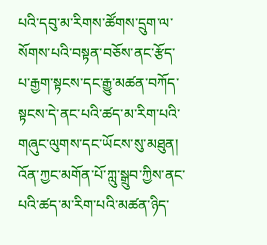པའི་དབུ་མ་རིགས་ཚོགས་དྲུག་ལ་སོགས་པའི་བསྟན་བཅོས་ནང་རྩོད་པ་རྒྱག་སྟངས་དང་རྒྱུ་མཚན་བཀོད་སྟངས་དེ་ནང་པའི་ཚད་མ་རིག་པའི་གཞུང་ལུགས་དང་ཡོངས་སུ་མཐུན། འོན་ཀྱང་མགོན་པོ་ཀླུ་སྒྲུབ་ཀྱིས་ནང་པའི་ཚད་མ་རིག་པའི་མཚན་ཉིད་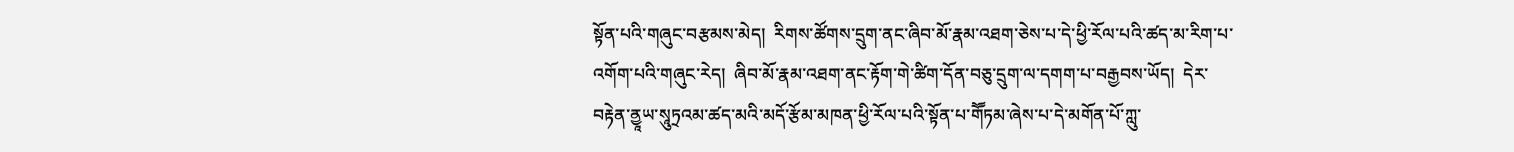སྟོན་པའི་གཞུང་བརྩམས་མེད།  རིགས་ཚོགས་དྲུག་ནང་ཞིབ་མོ་རྣམ་འཐག་ཅེས་པ་དེ་ཕྱི་རོལ་པའི་ཚད་མ་རིག་པ་འགོག་པའི་གཞུང་རེད།  ཞིབ་མོ་རྣམ་འཐག་ནང་རྟོག་གེ་ཚིག་དོན་བཅུ་དྲུག་ལ་དགག་པ་བརྒྱབས་ཡོད།  དེར་བརྟེན་ནྱཱཡ་སཱུཏྲའམ་ཚད་མའི་མདོ་རྩོམ་མཁན་ཕྱི་རོལ་པའི་སྟོན་པ་གཽཏམ་ཞེས་པ་དེ་མགོན་པོ་ཀླུ་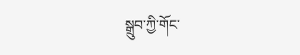སྒྲུབ་ཀྱི་གོང་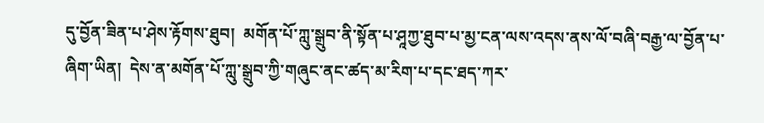དུ་བྱོན་ཟིན་པ་ཤེས་རྟོགས་ཐུབ།  མགོན་པོ་ཀླུ་སྒྲུབ་ནི་སྟོན་པ་ཤཱཀྱ་ཐུབ་པ་མྱ་ངན་ལས་འདས་ནས་ལོ་བཞི་བརྒྱ་ལ་བྱོན་པ་ཞིག་ཡིན།  དེས་ན་མགོན་པོ་ཀླུ་སྒྲུབ་ཀྱི་གཞུང་ནང་ཚད་མ་རིག་པ་དང་ཐད་ཀར་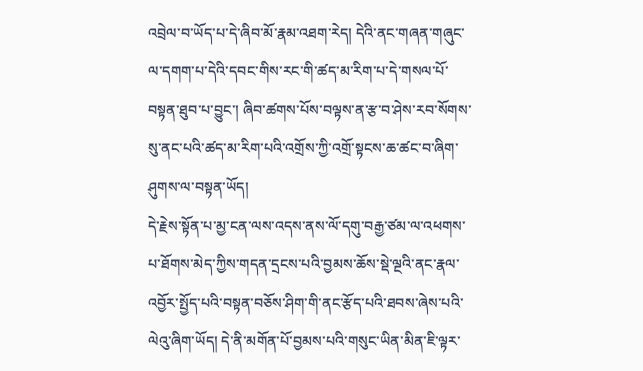འབྲེལ་བ་ཡོད་པ་དེ་ཞིབ་མོ་རྣམ་འཐག་རེད། དེའི་ནང་གཞན་གཞུང་ལ་དགག་པ་དེའི་དབང་གིས་རང་གི་ཚད་མ་རིག་པ་དེ་གསལ་པོ་བསྟན་ཐུབ་པ་བྱུང་། ཞིབ་ཚགས་པོས་བལྟས་ན་རྩ་བ་ཤེས་རབ་སོགས་སུ་ནང་པའི་ཚད་མ་རིག་པའི་འགྲོས་ཀྱི་འགྲོ་སྟངས་ཆ་ཚང་བ་ཞིག་ཤུགས་ལ་བསྟན་ཡོད།
དེ་རྗེས་སྟོན་པ་མྱ་ངན་ལས་འདས་ནས་ལོ་དགུ་བརྒྱ་ཙམ་ལ་འཕགས་པ་ཐོགས་མེད་ཀྱིས་གདན་དྲངས་པའི་བྱམས་ཆོས་སྡེ་ལྔའི་ནང་རྣལ་འབྱོར་སྤྱོད་པའི་བསྟན་བཅོས་ཤིག་གི་ནང་རྩོད་པའི་ཐབས་ཞེས་པའི་ལེའུ་ཞིག་ཡོད། དེ་ནི་མགོན་པོ་བྱམས་པའི་གསུང་ཡིན་མིན་ཇི་ལྟར་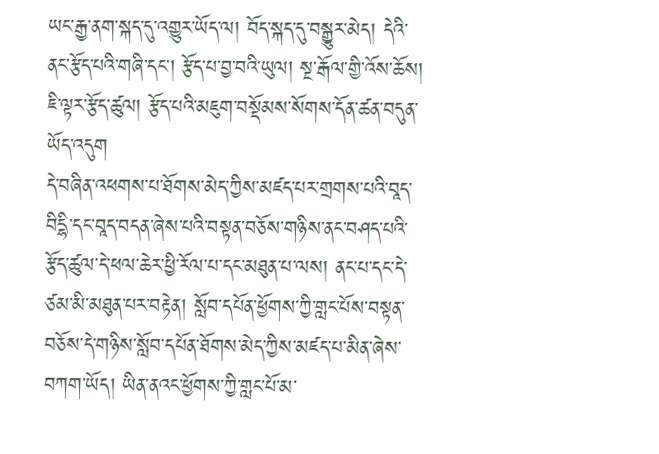ཡང་རྒྱ་ནག་སྐད་དུ་འགྱུར་ཡོད་ལ། བོད་སྐད་དུ་བསྒྱུར་མེད། དེའི་ནང་རྩོད་པའི་གཞི་དང་། རྩོད་པ་བྱ་བའི་ཡུལ། སྔ་རྒོལ་གྱི་འོས་ཆོས། ཇི་ལྟར་རྩོད་ཚུལ། རྩོད་པའི་མཇུག་བསྡོམས་སོགས་དོན་ཚན་བདུན་ཡོད་འདུག
དེ་བཞིན་འཕགས་པ་ཐོགས་མེད་ཀྱིས་མཛད་པར་གྲགས་པའི་བཱད་བིདྷི་དང་བཱད་བདན་ཞེས་པའི་བསྟན་བཅོས་གཉིས་ནང་བཤད་པའི་རྩོད་ཚུལ་དེ་ཕལ་ཆེར་ཕྱི་རོལ་པ་དང་མཐུན་པ་ལས། ནང་པ་དང་དེ་ཙམ་མི་མཐུན་པར་བརྟེན། སློབ་དཔོན་ཕྱོགས་ཀྱི་གླང་པོས་བསྟན་བཅོས་དེ་གཉིས་སློབ་དཔོན་ཐོགས་མེད་ཀྱིས་མཛད་པ་མིན་ཞེས་བཀག་ཡོད། ཡིན་ནའང་ཕྱོགས་ཀྱི་གླང་པོ་མ་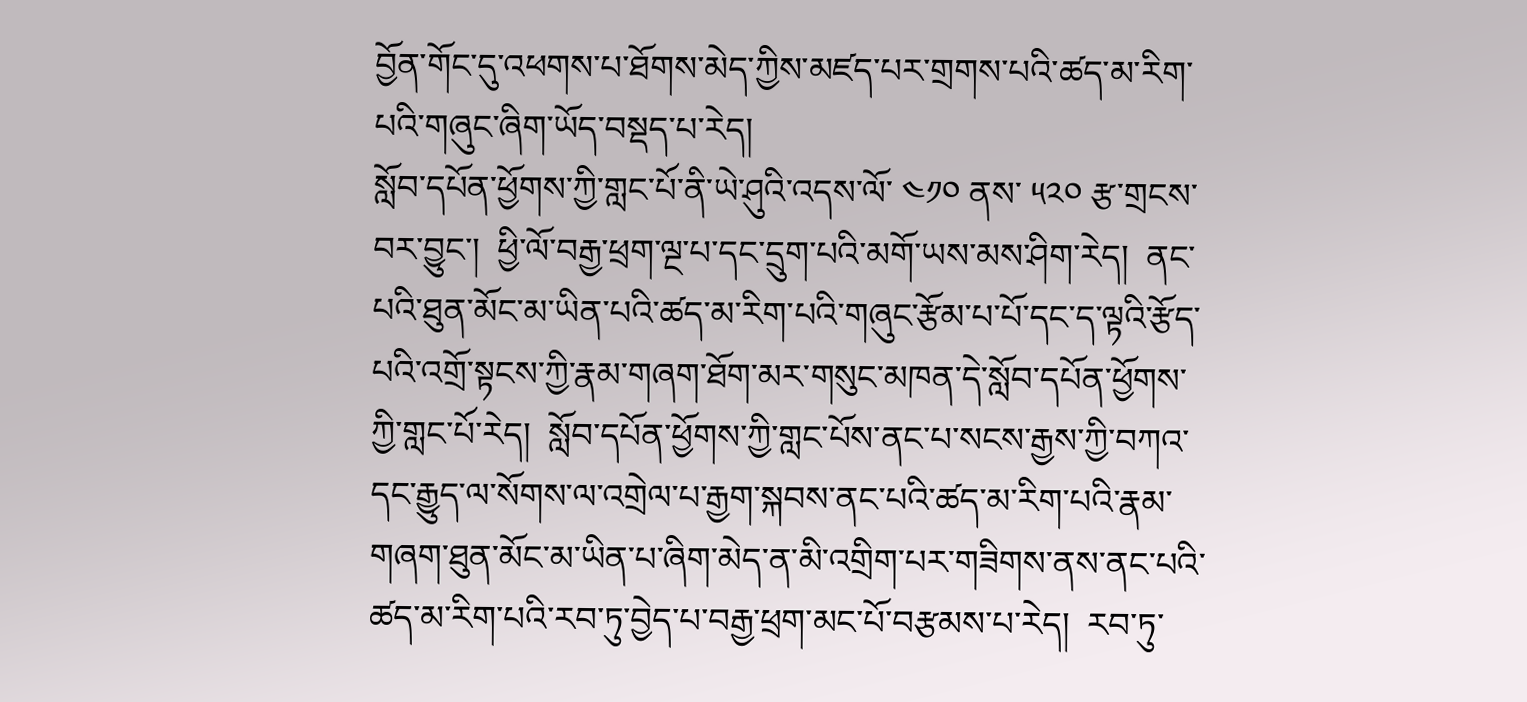བྱོན་གོང་དུ་འཕགས་པ་ཐོགས་མེད་ཀྱིས་མཛད་པར་གྲགས་པའི་ཚད་མ་རིག་པའི་གཞུང་ཞིག་ཡོད་བསྡད་པ་རེད།
སློབ་དཔོན་ཕྱོགས་ཀྱི་གླང་པོ་ནི་ཡེ་ཤུའི་འདས་ལོ་ ༤༡༠ ནས་ ༥༢༠ རྩ་གྲངས་བར་བྱུང་།  ཕྱི་ལོ་བརྒྱ་ཕྲག་ལྔ་པ་དང་དྲུག་པའི་མགོ་ཡས་མས་ཤིག་རེད།  ནང་པའི་ཐུན་མོང་མ་ཡིན་པའི་ཚད་མ་རིག་པའི་གཞུང་རྩོམ་པ་པོ་དང་ད་ལྟའི་རྩོད་པའི་འགྲོ་སྟངས་ཀྱི་རྣམ་གཞག་ཐོག་མར་གསུང་མཁན་དེ་སློབ་དཔོན་ཕྱོགས་ཀྱི་གླང་པོ་རེད།  སློབ་དཔོན་ཕྱོགས་ཀྱི་གླང་པོས་ནང་པ་སངས་རྒྱས་ཀྱི་བཀའ་དང་རྒྱུད་ལ་སོགས་ལ་འགྲེལ་པ་རྒྱག་སྐབས་ནང་པའི་ཚད་མ་རིག་པའི་རྣམ་གཞག་ཐུན་མོང་མ་ཡིན་པ་ཞིག་མེད་ན་མི་འགྲིག་པར་གཟིགས་ནས་ནང་པའི་ཚད་མ་རིག་པའི་རབ་ཏུ་བྱེད་པ་བརྒྱ་ཕྲག་མང་པོ་བརྩམས་པ་རེད།  རབ་ཏུ་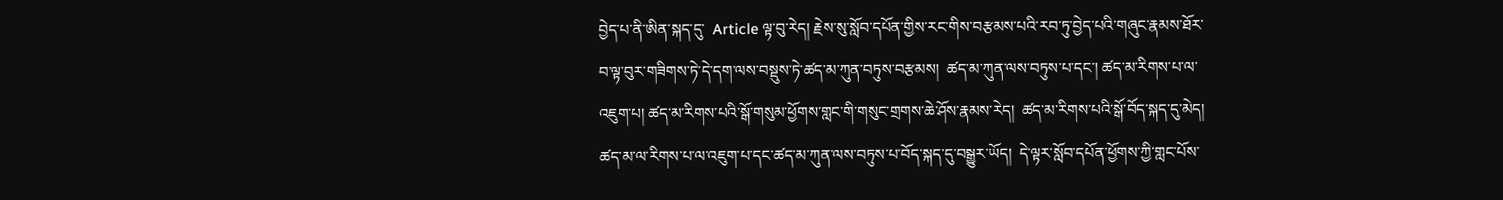བྱེད་པ་ནི་ཨིན་སྐད་དུ་  Article ལྟ་བུ་རེད། རྗེས་སུ་སློབ་དཔོན་གྱིས་རང་གིས་བརྩམས་པའི་རབ་ཏུ་བྱེད་པའི་གཞུང་རྣམས་ཐོར་བ་ལྟ་བུར་གཟིགས་ཏེ་དེ་དག་ལས་བསྡུས་ཏེ་ཚད་མ་ཀུན་བཏུས་བརྩམས།  ཚད་མ་ཀུན་ལས་བཏུས་པ་དང་། ཚད་མ་རིགས་པ་ལ་འཇུག་པ། ཚད་མ་རིགས་པའི་སྒོ་གསུམ་ཕྱོགས་གླང་གི་གསུང་གྲགས་ཆེ་ཤོས་རྣམས་རེད།  ཚད་མ་རིགས་པའི་སྒོ་བོད་སྐད་དུ་མེད།  ཚད་མ་ལ་རིགས་པ་ལ་འཇུག་པ་དང་ཚད་མ་ཀུན་ལས་བཏུས་པ་བོད་སྐད་དུ་བསྒྱུར་ཡོད།  དེ་ལྟར་སློབ་དཔོན་ཕྱོགས་ཀྱི་གླང་པོས་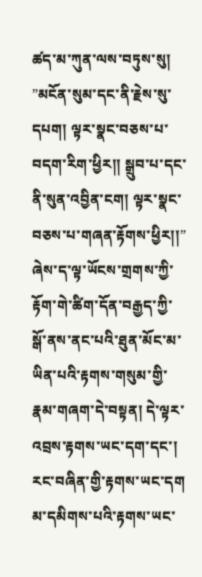ཚད་མ་ཀུན་ལས་བཏུས་སུ། ”མངོན་སུམ་དང་ནི་རྗེས་སུ་དཔག། ལྟར་སྣང་བཅས་པ་བདག་རིག་ཕྱིར།། སྒྲུབ་པ་དང་ནི་སུན་འབྱིན་ངག། ལྟར་སྣང་བཅས་པ་གཞན་རྟོགས་ཕྱིར།།” ཞེས་ད་ལྟ་ཡོངས་གྲགས་ཀྱི་རྟོག་གེ་ཚིག་དོན་བརྒྱད་ཀྱི་སྒོ་ནས་ནང་པའི་ཐུན་མོང་མ་ཡིན་པའི་རྟགས་གསུམ་གྱི་རྣམ་གཞག་དེ་བསྟན། དེ་ལྟར་འབྲས་རྟགས་ཡང་དག་དང་། རང་བཞིན་གྱི་རྟགས་ཡང་དག མ་དམིགས་པའི་རྟགས་ཡང་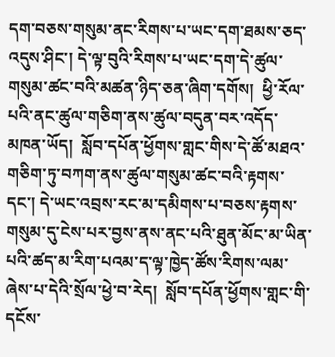དག་བཅས་གསུམ་ནང་རིགས་པ་ཡང་དག་ཐམས་ཅད་འདུས་ཤིང་། དེ་ལྟ་བུའི་རིགས་པ་ཡང་དག་དེ་ཚུལ་གསུམ་ཚང་བའི་མཚན་ཉིད་ཅན་ཞིག་དགོས།  ཕྱི་རོལ་པའི་ནང་ཚུལ་གཅིག་ནས་ཚུལ་བདུན་བར་འདོད་མཁན་ཡོད།  སློབ་དཔོན་ཕྱོགས་གླང་གིས་དེ་ཚོ་མཐའ་གཅིག་ཏུ་བཀག་ནས་ཚུལ་གསུམ་ཚང་བའི་རྟགས་དང་། དེ་ཡང་འབྲས་རང་མ་དམིགས་པ་བཅས་རྟགས་གསུམ་དུ་ངེས་པར་བྱས་ནས་ནང་པའི་ཐུན་མོང་མ་ཡིན་པའི་ཚད་མ་རིག་པའམ་ད་ལྟ་ཁྱེད་ཚོས་རིགས་ལམ་ཞེས་པ་དེའི་སྲོལ་ཕྱེ་བ་རེད།  སློབ་དཔོན་ཕྱོགས་གླང་གི་དངོས་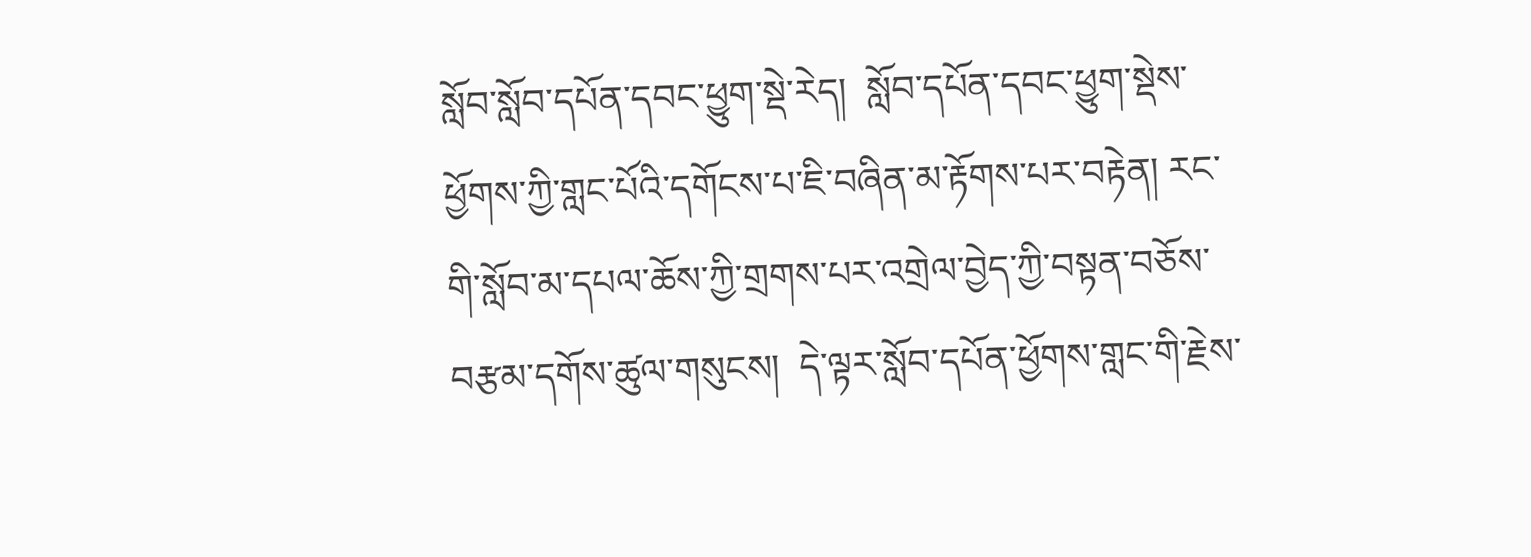སློབ་སློབ་དཔོན་དབང་ཕྱུག་སྡེ་རེད།  སློབ་དཔོན་དབང་ཕྱུག་སྡེས་ཕྱོགས་ཀྱི་གླང་པོའི་དགོངས་པ་ཇི་བཞིན་མ་རྟོགས་པར་བརྟེན། རང་གི་སློབ་མ་དཔལ་ཆོས་ཀྱི་གྲགས་པར་འགྲེལ་བྱེད་ཀྱི་བསྟན་བཅོས་བརྩམ་དགོས་ཚུལ་གསུངས།  དེ་ལྟར་སློབ་དཔོན་ཕྱོགས་གླང་གི་རྗེས་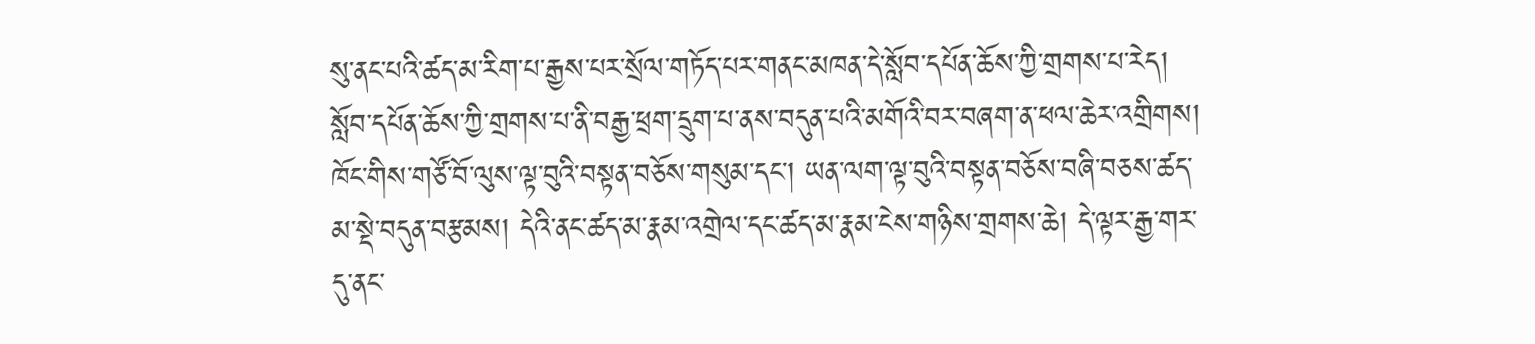སུ་ནང་པའི་ཚད་མ་རིག་པ་རྒྱས་པར་སྲོལ་གཏོད་པར་གནང་མཁན་དེ་སློབ་དཔོན་ཆོས་ཀྱི་གྲགས་པ་རེད།  སློབ་དཔོན་ཆོས་ཀྱི་གྲགས་པ་ནི་བརྒྱ་ཕྲག་དྲུག་པ་ནས་བདུན་པའི་མགོའི་བར་བཞག་ན་ཕལ་ཆེར་འགྲིགས།  ཁོང་གིས་གཙོ་བོ་ལུས་ལྟ་བུའི་བསྟན་བཅོས་གསུམ་དང་། ཡན་ལག་ལྟ་བུའི་བསྟན་བཅོས་བཞི་བཅས་ཚད་མ་སྡེ་བདུན་བརྩམས། དེའི་ནང་ཚད་མ་རྣམ་འགྲེལ་དང་ཚད་མ་རྣམ་ངེས་གཉིས་གྲགས་ཆེ། དེ་ལྟར་རྒྱ་གར་དུ་ནང་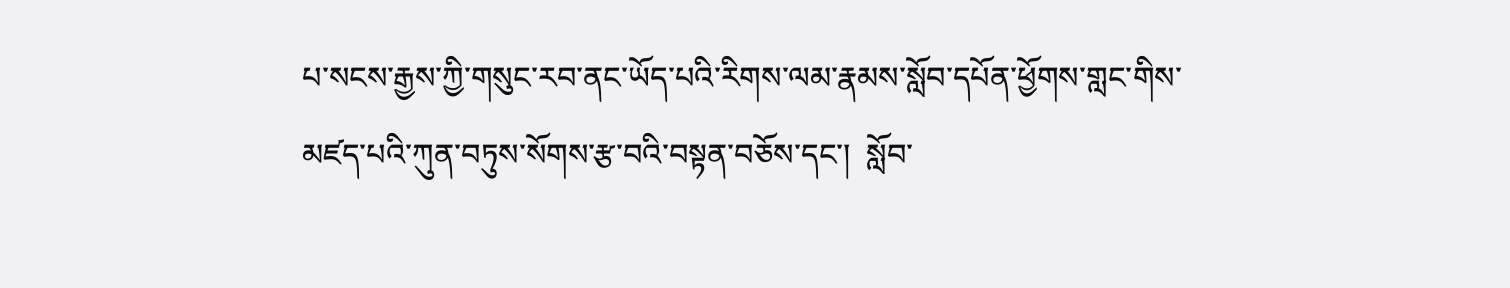པ་སངས་རྒྱས་ཀྱི་གསུང་རབ་ནང་ཡོད་པའི་རིགས་ལམ་རྣམས་སློབ་དཔོན་ཕྱོགས་གླང་གིས་མཛད་པའི་ཀུན་བཏུས་སོགས་རྩ་བའི་བསྟན་བཅོས་དང་།  སློབ་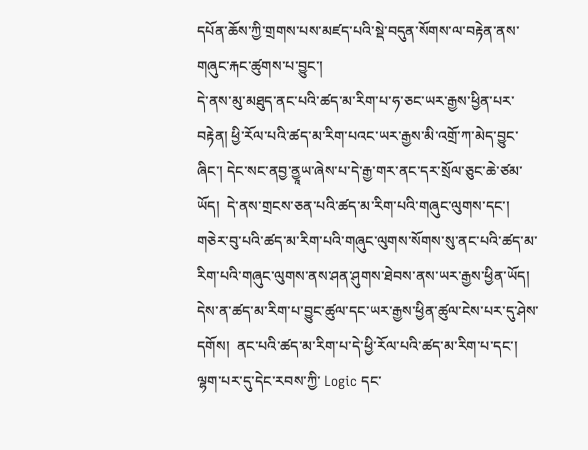དཔོན་ཆོས་ཀྱི་གྲགས་པས་མཛད་པའི་སྡེ་བདུན་སོགས་ལ་བརྟེན་ནས་གཞུང་རྐང་ཚུགས་པ་བྱུང་།
དེ་ནས་མུ་མཐུད་ནང་པའི་ཚད་མ་རིག་པ་ཧ་ཅང་ཡར་རྒྱས་ཕྱིན་པར་བརྟེན། ཕྱི་རོལ་པའི་ཚད་མ་རིག་པའང་ཡར་རྒྱས་མི་འགྲོ་ཀ་མེད་བྱུང་ཞིང་། དེང་སང་ནབྱ་ནྱཱཡ་ཞེས་པ་དེ་རྒྱ་གར་ནང་དར་སྲོལ་ཅུང་ཆེ་ཙམ་ཡོད།  དེ་ནས་གྲངས་ཅན་པའི་ཚད་མ་རིག་པའི་གཞུང་ལུགས་དང་།  གཅེར་བུ་པའི་ཚད་མ་རིག་པའི་གཞུང་ལུགས་སོགས་སུ་ནང་པའི་ཚད་མ་རིག་པའི་གཞུང་ལུགས་ནས་ཤན་ཤུགས་ཐེབས་ནས་ཡར་རྒྱས་ཕྱིན་ཡོད། དེས་ན་ཚད་མ་རིག་པ་བྱུང་ཚུལ་དང་ཡར་རྒྱས་ཕྱིན་ཚུལ་ངེས་པར་དུ་ཤེས་དགོས།  ནང་པའི་ཚད་མ་རིག་པ་དེ་ཕྱི་རོལ་པའི་ཚད་མ་རིག་པ་དང་། ལྷག་པར་དུ་དེང་རབས་ཀྱི་ Logic དང་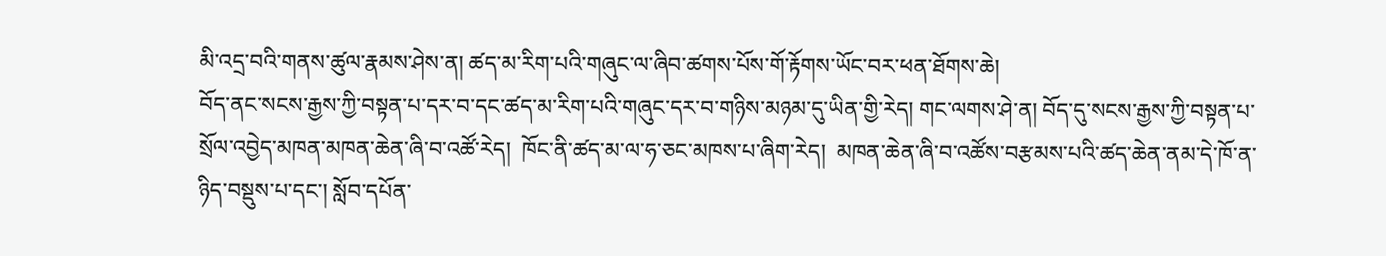མི་འདྲ་བའི་གནས་ཚུལ་རྣམས་ཤེས་ན། ཚད་མ་རིག་པའི་གཞུང་ལ་ཞིབ་ཚགས་པོས་གོ་རྟོགས་ཡོང་བར་ཕན་ཐོགས་ཆེ།
བོད་ནང་སངས་རྒྱས་ཀྱི་བསྟན་པ་དར་བ་དང་ཚད་མ་རིག་པའི་གཞུང་དར་བ་གཉིས་མཉམ་དུ་ཡིན་གྱི་རེད། གང་ལགས་ཤེ་ན། བོད་དུ་སངས་རྒྱས་ཀྱི་བསྟན་པ་སྲོལ་འབྱེད་མཁན་མཁན་ཆེན་ཞི་བ་འཚོ་རེད།  ཁོང་ནི་ཚད་མ་ལ་ཧ་ཅང་མཁས་པ་ཞིག་རེད།  མཁན་ཆེན་ཞི་བ་འཚོས་བརྩམས་པའི་ཚད་ཆེན་ནམ་དེ་ཁོ་ན་ཉིད་བསྡུས་པ་དང་། སློབ་དཔོན་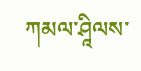ཀམལ་ཤཱིལས་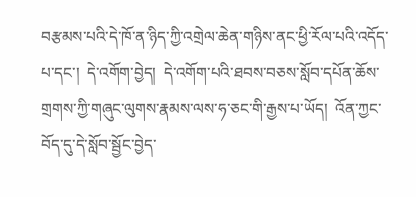བརྩམས་པའི་དེ་ཁོ་ན་ཉིད་ཀྱི་འགྲེལ་ཆེན་གཉིས་ནང་ཕྱི་རོལ་པའི་འདོད་པ་དང་།  དེ་འགོག་བྱེད།  དེ་འགོག་པའི་ཐབས་བཅས་སློབ་དཔོན་ཆོས་གྲགས་ཀྱི་གཞུང་ལུགས་རྣམས་ལས་ཧ་ཅང་གི་རྒྱས་པ་ཡོད།  འོན་ཀྱང་བོད་དུ་དེ་སློབ་སྦྱོང་བྱེད་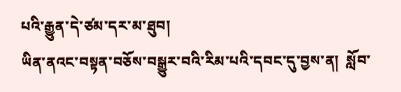པའི་རྒྱུན་དེ་ཙམ་དར་མ་ཐུབ།
ཡིན་ནའང་བསྟན་བཅོས་བསྒྱུར་བའི་རིམ་པའི་དབང་དུ་བྱས་ན།  སློབ་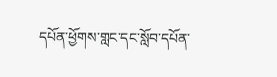དཔོན་ཕྱོགས་གླང་དང་སློབ་དཔོན་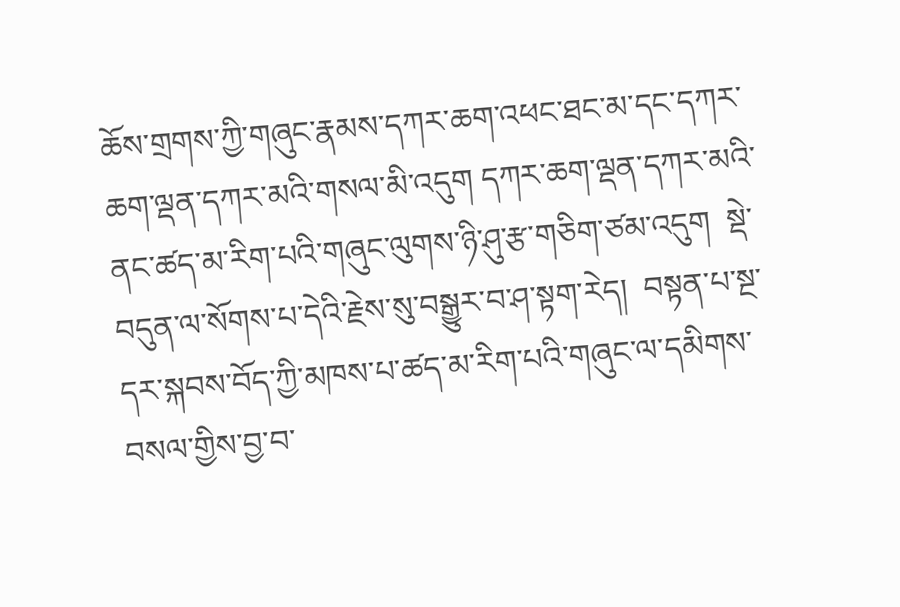ཆོས་གྲགས་ཀྱི་གཞུང་རྣམས་དཀར་ཆག་འཕང་ཐང་མ་དང་དཀར་ཆག་ལྡན་དཀར་མའི་གསལ་མི་འདུག དཀར་ཆག་ལྡན་དཀར་མའི་ནང་ཚད་མ་རིག་པའི་གཞུང་ལུགས་ཉི་ཤུ་རྩ་གཅིག་ཙམ་འདུག  སྡེ་བདུན་ལ་སོགས་པ་དེའི་རྗེས་སུ་བསྒྱུར་བ་ཤ་སྟག་རེད།  བསྟན་པ་སྔ་དར་སྐབས་བོད་ཀྱི་མཁས་པ་ཚད་མ་རིག་པའི་གཞུང་ལ་དམིགས་བསལ་གྱིས་བྱ་བ་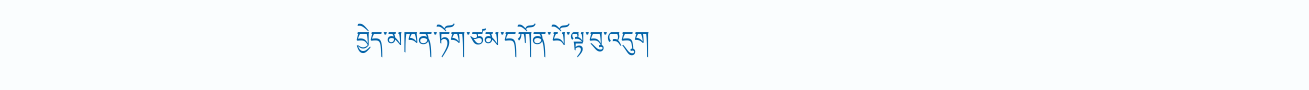བྱེད་མཁན་ཏོག་ཙམ་དཀོན་པོ་ལྟ་བུ་འདུག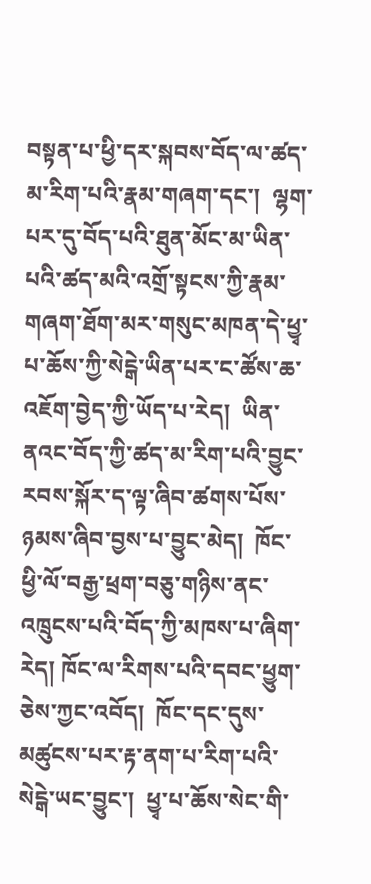བསྟན་པ་ཕྱི་དར་སྐབས་བོད་ལ་ཚད་མ་རིག་པའི་རྣམ་གཞག་དང་།  ལྷག་པར་དུ་བོད་པའི་ཐུན་མོང་མ་ཡིན་པའི་ཚད་མའི་འགྲོ་སྟངས་ཀྱི་རྣམ་གཞག་ཐོག་མར་གསུང་མཁན་དེ་ཕྱྭ་པ་ཆོས་ཀྱི་སེངྒེ་ཡིན་པར་ང་ཚོས་ཆ་འཇོག་བྱེད་ཀྱི་ཡོད་པ་རེད།  ཡིན་ནའང་བོད་ཀྱི་ཚད་མ་རིག་པའི་བྱུང་རབས་སྐོར་ད་ལྟ་ཞིབ་ཚགས་པོས་ཉམས་ཞིབ་བྱས་པ་བྱུང་མེད།  ཁོང་ཕྱི་ལོ་བརྒྱ་ཕྲག་བཅུ་གཉིས་ནང་འཁྲུངས་པའི་བོད་ཀྱི་མཁས་པ་ཞིག་རེད། ཁོང་ལ་རིགས་པའི་དབང་ཕྱུག་ཅེས་ཀྱང་འབོད།  ཁོང་དང་དུས་མཚུངས་པར་རྟ་ནག་པ་རིག་པའི་སེངྒེ་ཡང་བྱུང་།  ཕྱྭ་པ་ཆོས་སེང་གི་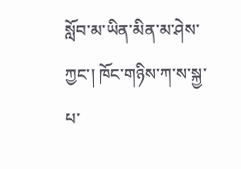སློབ་མ་ཡིན་མིན་མ་ཤེས་ཀྱང་། ཁོང་གཉིས་ཀ་ས་སྐྱ་པ་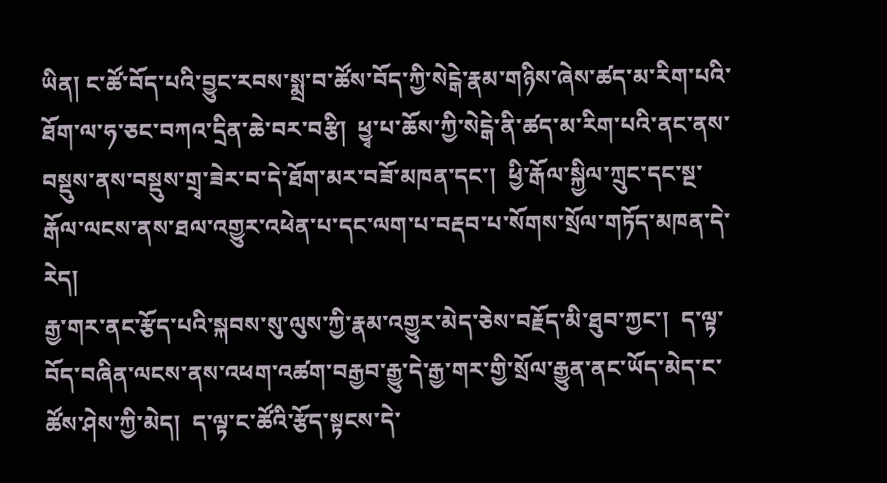ཡིན། ང་ཚོ་བོད་པའི་བྱུང་རབས་སྨྲ་བ་ཚོས་བོད་ཀྱི་སེངྒེ་རྣམ་གཉིས་ཞེས་ཚད་མ་རིག་པའི་ཐོག་ལ་ཧ་ཅང་བཀའ་དྲིན་ཆེ་བར་བརྩི།  ཕྱྭ་པ་ཆོས་ཀྱི་སེངྒེ་ནི་ཚད་མ་རིག་པའི་ནང་ནས་བསྡུས་ནས་བསྡུས་གྲྭ་ཟེར་བ་དེ་ཐོག་མར་བཟོ་མཁན་དང་།  ཕྱི་རྒོལ་སྐྱིལ་ཀྲུང་དང་སྔ་རྒོལ་ལངས་ནས་ཐལ་འགྱུར་འཕེན་པ་དང་ལག་པ་བརྡབ་པ་སོགས་སྲོལ་གཏོད་མཁན་དེ་རེད།
རྒྱ་གར་ནང་རྩོད་པའི་སྐབས་སུ་ལུས་ཀྱི་རྣམ་འགྱུར་མེད་ཅེས་བརྗོད་མི་ཐུབ་ཀྱང་།  ད་ལྟ་བོད་བཞིན་ལངས་ནས་འཕག་འཚག་བརྒྱབ་རྒྱུ་དེ་རྒྱ་གར་གྱི་སྲོལ་རྒྱུན་ནང་ཡོད་མེད་ང་ཚོས་ཤེས་ཀྱི་མེད།  ད་ལྟ་ང་ཚོའི་རྩོད་སྟངས་དེ་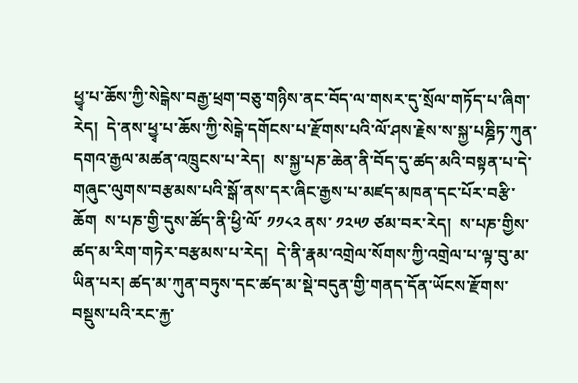ཕྱྭ་པ་ཆོས་ཀྱི་སེངྒེས་བརྒྱ་ཕྲག་བཅུ་གཉིས་ནང་བོད་ལ་གསར་དུ་སྲོལ་གཏོད་པ་ཞིག་རེད།  དེ་ནས་ཕྱྭ་པ་ཆོས་ཀྱི་སེངྒེ་དགོངས་པ་རྫོགས་པའི་ལོ་ཤས་རྗེས་ས་སྐྱ་པཎྜིཏ་ཀུན་དགའ་རྒྱལ་མཚན་འཁྲུངས་པ་རེད།  ས་སྐྱ་པཎ་ཆེན་ནི་བོད་དུ་ཚད་མའི་བསྟན་པ་དེ་གཞུང་ལུགས་བརྩམས་པའི་སྒོ་ནས་དར་ཞིང་རྒྱས་པ་མཛད་མཁན་དང་པོར་བརྩི་ཆོག  ས་པཎ་གྱི་དུས་ཚོད་ནི་ཕྱི་ལོ་ ༡༡༨༢ ནས་ ༡༢༥༡ ཙམ་བར་རེད།  ས་པཎ་གྱིས་ཚད་མ་རིག་གཏེར་བརྩམས་པ་རེད།  དེ་ནི་རྣམ་འགྲེལ་སོགས་ཀྱི་འགྲེལ་པ་ལྟ་བུ་མ་ཡིན་པར། ཚད་མ་ཀུན་བཏུས་དང་ཚད་མ་སྡེ་བདུན་གྱི་གནད་དོན་ཡོངས་རྫོགས་བསྡུས་པའི་རང་རྐྱ་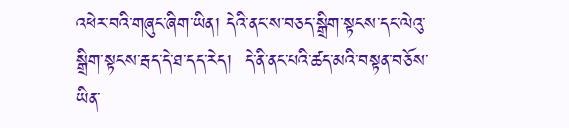འཕེར་བའི་གཞུང་ཞིག་ཡིན། དེའི་ནང་ས་བཅད་སྒྲིག་སྟངས་དང་ལེའུ་སྒྲིག་སྟངས་རྦད་དེ་ཐ་དད་རེད།  དེ་ནི་ནང་པའི་ཚད་མའི་བསྟན་བཅོས་ཡིན་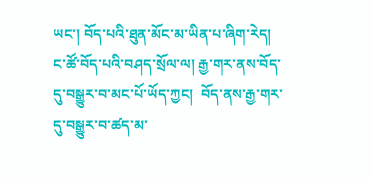ཡང་། བོད་པའི་ཐུན་མོང་མ་ཡིན་པ་ཞིག་རེད།
ང་ཚོ་བོད་པའི་བཤད་སྲོལ་ལ། རྒྱ་གར་ནས་བོད་དུ་བསྒྱུར་བ་མང་པོ་ཡོད་ཀྱང།  བོད་ནས་རྒྱ་གར་དུ་བསྒྱུར་བ་ཚད་མ་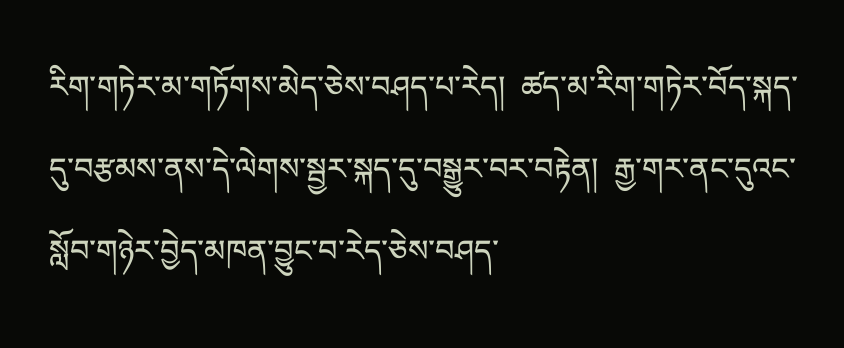རིག་གཏེར་མ་གཏོགས་མེད་ཅེས་བཤད་པ་རེད།  ཚད་མ་རིག་གཏེར་བོད་སྐད་དུ་བརྩམས་ནས་དེ་ལེགས་སྦྱར་སྐད་དུ་བསྒྱུར་བར་བརྟེན།  རྒྱ་གར་ནང་དུའང་སློབ་གཉེར་བྱེད་མཁན་བྱུང་བ་རེད་ཅེས་བཤད་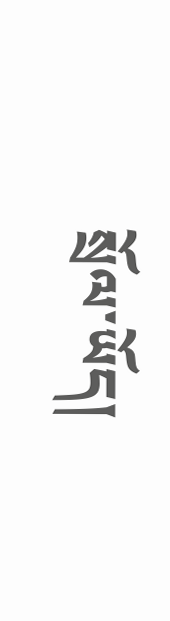སྲོལ་ཡོད།